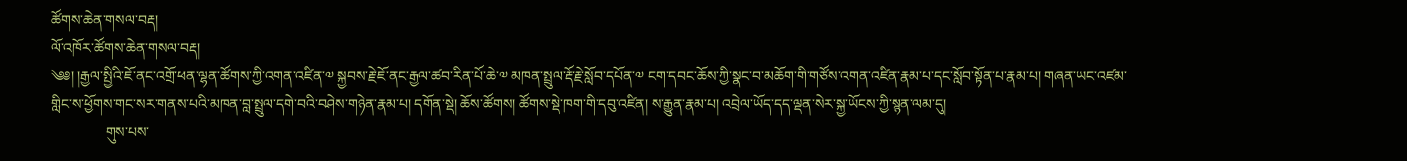ཚོགས་ཆེན་གསལ་བརྡ།
ལོ་འཁོར་ཚོགས་ཆེན་གསལ་བརྡ།
༄༅། །རྒྱལ་སྤྱིའི་ཇོ་ནང་འགྲོ་ཕན་ལྷན་ཚོགས་ཀྱི་འགན་འཛིན་༧ སྐྱབས་རྗེ་ཇོ་ནང་རྒྱལ་ཚབ་རིན་པོ་ཆེ་༧ མཁན་སྤྲུལ་རྡོ་རྗེ་སློབ་དཔོན་༧ ངག་དབང་ཆོས་ཀྱི་སྣང་བ་མཆོག་གི་གཙོས་འགན་འཛིན་རྣམ་པ་དང་སློབ་སྟོན་པ་རྣམ་པ། གཞན་ཡང་འཛམ་གླིང་ས་ཕྱོགས་གང་སར་གནས་པའི་མཁན་བླ་སྤྲུལ་དགེ་བའི་བཤེས་གཉེན་རྣམ་པ། དགོན་སྡེ། ཆོས་ཚོགས། ཚོགས་སྡེ་ཁག་གི་དབུ་འཛིན། ས་རྒྱུན་རྣམ་པ། འབྲེལ་ཡོད་དད་ལྡན་སེར་སྐྱ་ཡོངས་ཀྱི་སྙན་ལམ་དུ།
               གུས་པས་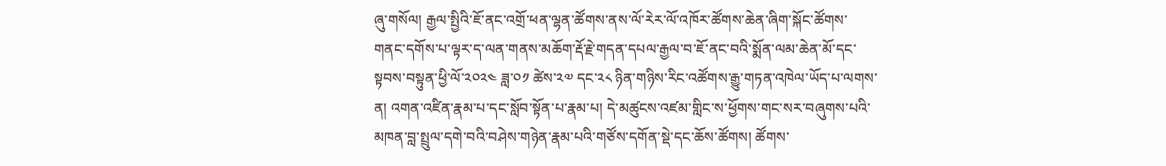ཞུ་གསོལ། རྒྱལ་སྤྱིའི་ཇོ་ནང་འགྲོ་ཕན་ལྷན་ཚོགས་ནས་ལོ་རེར་ལོ་འཁོར་ཚོགས་ཆེན་ཞིག་སྐོང་ཚོགས་གནང་དགོས་པ་ལྟར་ད་ལན་གནས་མཆོག་རྡོ་རྗེ་གདན་དཔལ་རྒྱལ་བ་ཇོ་ནང་བའི་སྨོན་ལམ་ཆེན་མོ་དང་སྟབས་བསྟུན་ཕྱི་ལོ་༢༠༢༤ ཟླ་༠༡ ཚེས་༢༧ དང་༢༨ ཉིན་གཉིས་རིང་འཚོགས་རྒྱུ་གཏན་འཁེལ་ཡོད་པ་ལགས་ན། འགན་འཛིན་རྣམ་པ་དང་སློབ་སྟོན་པ་རྣམ་པ། དེ་མཚུངས་འཛམ་གླིང་ས་ཕྱོགས་གང་སར་བཞུགས་པའི་མཁན་བླ་སྤྲུལ་དགེ་བའི་བཤེས་གཉེན་རྣམ་པའི་གཙོས་དགོན་སྡེ་དང་ཆོས་ཚོགས། ཚོགས་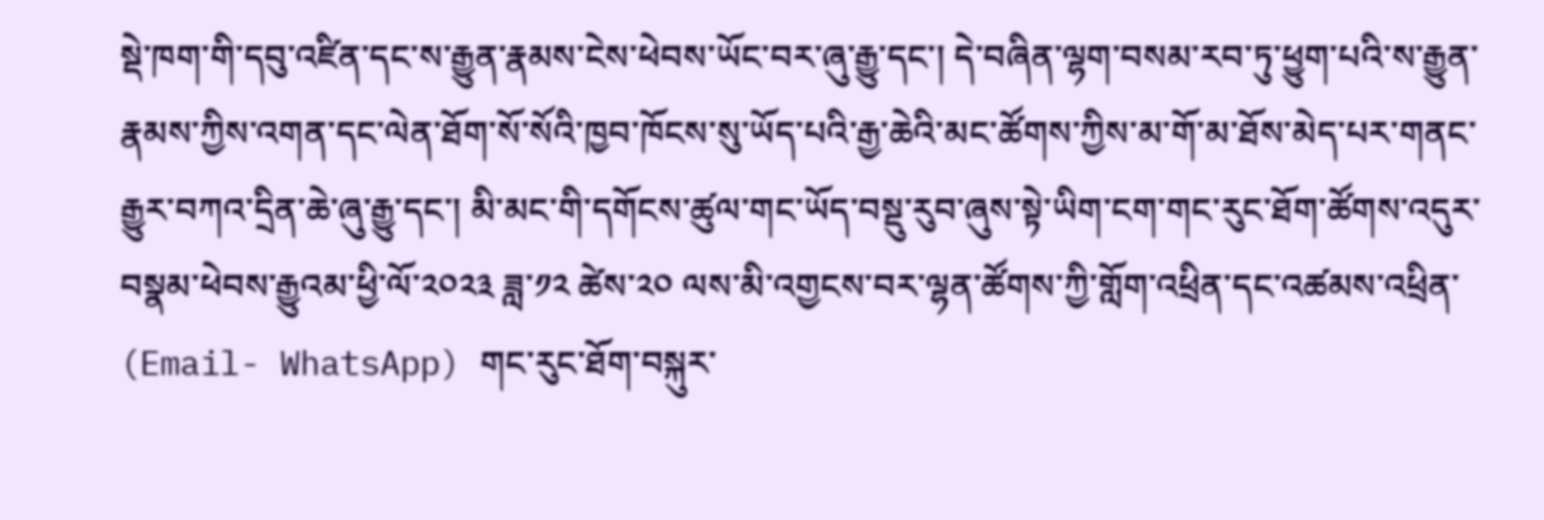སྡེ་ཁག་གི་དབུ་འཛིན་དང་ས་རྒྱུན་རྣམས་ངེས་ཕེབས་ཡོང་བར་ཞུ་རྒྱུ་དང་། དེ་བཞིན་ལྷག་བསམ་རབ་ཏུ་ཕྱུག་པའི་ས་རྒྱུན་རྣམས་ཀྱིས་འགན་དང་ལེན་ཐོག་སོ་སོའི་ཁྱབ་ཁོངས་སུ་ཡོད་པའི་རྒྱ་ཆེའི་མང་ཚོགས་ཀྱིས་མ་གོ་མ་ཐོས་མེད་པར་གནང་རྒྱུར་བཀའ་དྲིན་ཆེ་ཞུ་རྒྱུ་དང་། མི་མང་གི་དགོངས་ཚུལ་གང་ཡོད་བསྡུ་རུབ་ཞུས་སྟེ་ཡིག་ངག་གང་རུང་ཐོག་ཚོགས་འདུར་བསྣམ་ཕེབས་རྒྱུའམ་ཕྱི་ལོ་༢༠༢༣ ཟླ་༡༢ ཚེས་༢༠ ལས་མི་འགྱངས་བར་ལྷན་ཚོགས་ཀྱི་གློག་འཕྲིན་དང་འཚམས་འཕྲིན་ (Email- WhatsApp) གང་རུང་ཐོག་བསྐུར་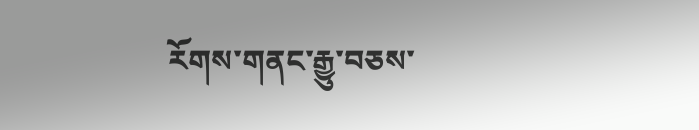རོགས་གནང་རྒྱུ་བཅས་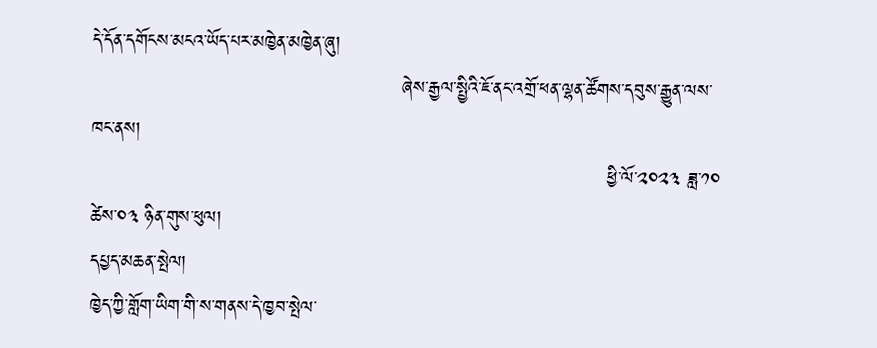དེ་དོན་དགོངས་མངའ་ཡོད་པར་མཁྱེན་མཁྱེན་ཞུ།
                                                ཞེས་རྒྱལ་སྤྱིའི་ཇོ་ནང་འགྲོ་ཕན་ལྷན་ཚོགས་དབུས་རྒྱུན་ལས་ཁང་ནས།
                                                                                ཕྱི་ལོ་༢༠༢༣ ཟླ་༡༠ ཚེས་༠༣ ཉིན་གུས་ཕུལ།
དཔྱད་མཆན་སྤེལ།
ཁྱེད་ཀྱི་གློག་ཡིག་གི་ས་གནས་དེ་ཁྱབ་སྤེལ་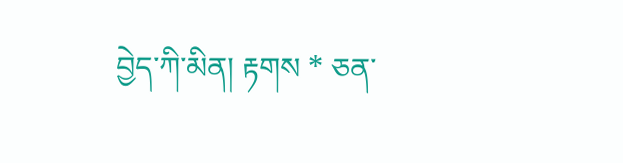བྱེད་ཀི་མིན། རྟགས * ཅན་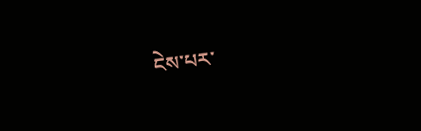ངེས་པར་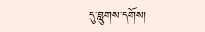དུ་བླུགས་དགོས།